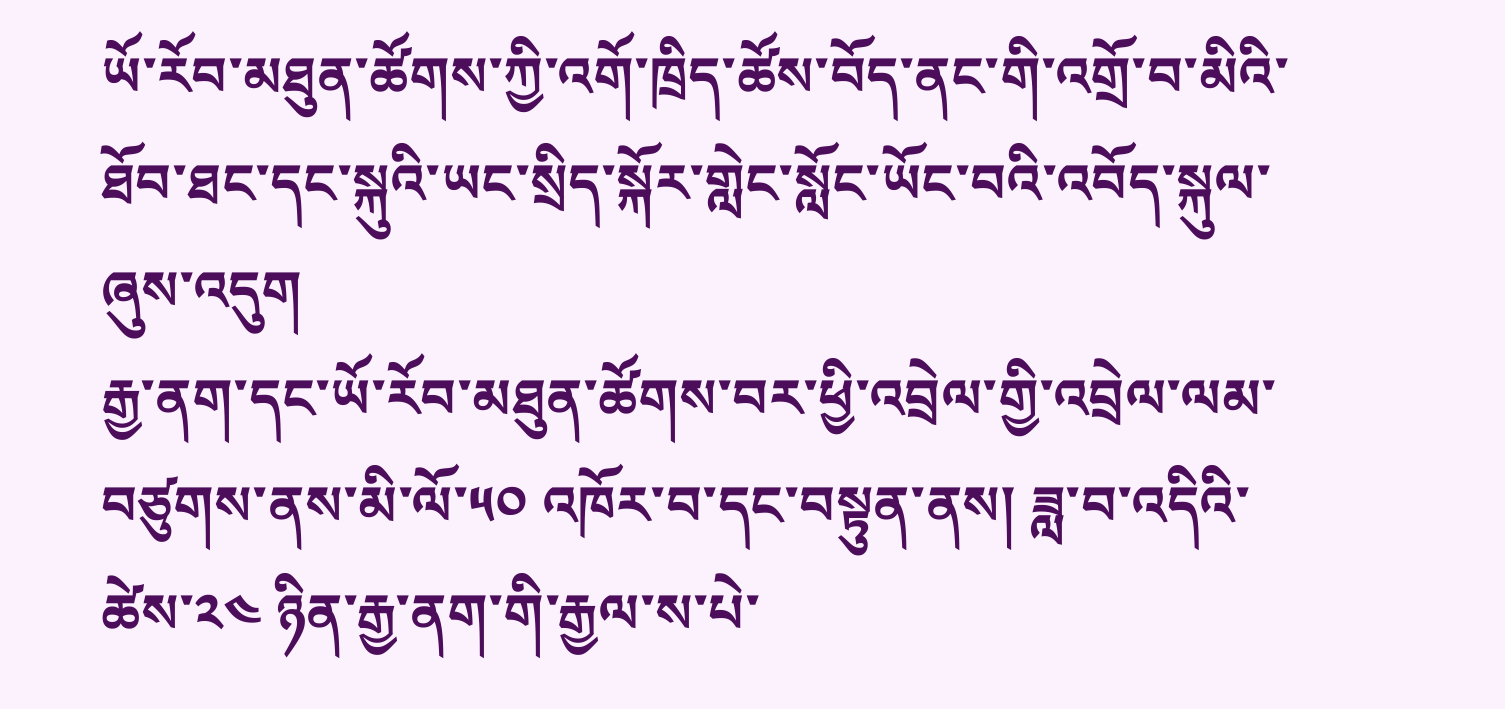ཡོ་རོབ་མཐུན་ཚོགས་ཀྱི་འགོ་ཁྲིད་ཚོས་བོད་ནང་གི་འགྲོ་བ་མིའི་ཐོབ་ཐང་དང་སྐུའི་ཡང་སྲིད་སྐོར་གླེང་སློང་ཡོང་བའི་འབོད་སྐུལ་ཞུས་འདུག
རྒྱ་ནག་དང་ཡོ་རོབ་མཐུན་ཚོགས་བར་ཕྱི་འབྲེལ་གྱི་འབྲེལ་ལམ་བཙུགས་ནས་མི་ལོ་༥༠ འཁོར་བ་དང་བསྟུན་ནས། ཟླ་བ་འདིའི་ཚེས་༢༤ ཉིན་རྒྱ་ནག་གི་རྒྱལ་ས་པེ་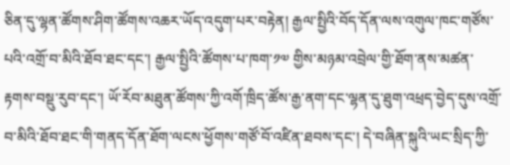ཅིན་དུ་ལྷན་ཚོགས་ཤིག་ཚོགས་འཆར་ཡོད་འདུག་པར་བརྟེན། རྒྱལ་སྤྱིའི་བོད་དོན་ལས་འགུལ་ཁང་གཙོས་པའི་འགྲོ་བ་མིའི་ཐོབ་ཐང་དང་། རྒྱལ་སྤྱིའི་ཚོགས་པ་ཁག་༡༧ གྱིས་མཉམ་འབྲེལ་གྱི་ཐོག་ནས་མཚན་རྟགས་བསྡུ་རུབ་དང་། ཡོ་རོབ་མཐུན་ཚོགས་ཀྱི་འགོ་ཁྲིད་ཚོས་རྒྱ་ནག་དང་ལྷན་དུ་ཐུག་འཕྲད་བྱེད་དུས་འགྲོ་བ་མིའི་ཐོབ་ཐང་གི་གནད་དོན་ཐོག་ལངས་ཕྱོགས་གཙོ་བོ་འཛིན་ཐབས་དང་། དེ་བཞིན་སྐུའི་ཡང་སྲིད་ཀྱི་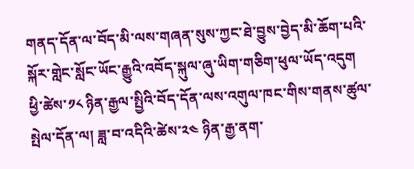གནད་དོན་ལ་བོད་མི་ལས་གཞན་སུས་ཀྱང་ཐེ་བྱུས་བྱེད་མི་ཆོག་པའི་སྐོར་གླེང་སློང་ཡོང་རྒྱུའི་འབོད་སྐུལ་ཞུ་ཡིག་གཅིག་ཕུལ་ཡོད་འདུག
ཕྱི་ཚེས་༡༨ ཉིན་རྒྱལ་སྤྱིའི་བོད་དོན་ལས་འགུལ་ཁང་གིས་གནས་ཚུལ་སྤེལ་དོན་ལ། ཟླ་བ་འདིའི་ཚེས་༢༤ ཉིན་རྒྱ་ནག་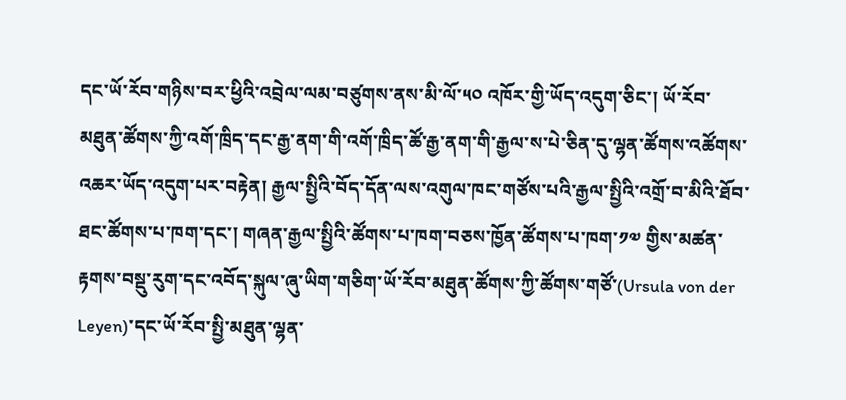དང་ཡོ་རོབ་གཉིས་བར་ཕྱིའི་འབྲེལ་ལམ་བཙུགས་ནས་མི་ལོ་༥༠ འཁོར་གྱི་ཡོད་འདུག་ཅིང་། ཡོ་རོབ་མཐུན་ཚོགས་ཀྱི་འགོ་ཁྲིད་དང་རྒྱ་ནག་གི་འགོ་ཁྲིད་ཚོ་རྒྱ་ནག་གི་རྒྱལ་ས་པེ་ཅིན་དུ་ལྷན་ཚོགས་འཚོགས་འཆར་ཡོད་འདུག་པར་བརྟེན། རྒྱལ་སྤྱིའི་བོད་དོན་ལས་འགུལ་ཁང་གཙོས་པའི་རྒྱལ་སྤྱིའི་འགྲོ་བ་མིའི་ཐོབ་ཐང་ཚོགས་པ་ཁག་དང་། གཞན་རྒྱལ་སྤྱིའི་ཚོགས་པ་ཁག་བཅས་ཁྱོན་ཚོགས་པ་ཁག་༡༧ གྱིས་མཚན་རྟགས་བསྡུ་རུག་དང་འབོད་སྐུལ་ཞུ་ཡིག་གཅིག་ཡོ་རོབ་མཐུན་ཚོགས་ཀྱི་ཚོགས་གཙོ་(Ursula von der Leyen)་དང་ཡོ་རོབ་སྤྱི་མཐུན་ལྷན་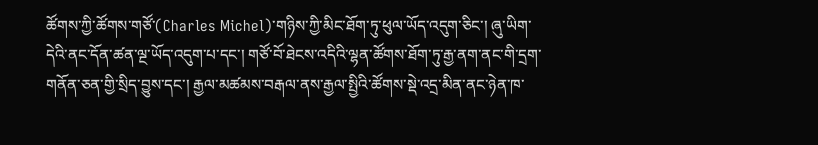ཚོགས་ཀྱི་ཚོགས་གཙོ་(Charles Michel)་གཉིས་ཀྱི་མིང་ཐོག་ཏུ་ཕུལ་ཡོད་འདུག་ཅིང་། ཞུ་ཡིག་དེའི་ནང་དོན་ཚན་ལྔ་ཡོད་འདུག་པ་དང་། གཙོ་བོ་ཐེངས་འདིའི་ལྷན་ཚོགས་ཐོག་ཏུ་རྒྱ་ནག་ནང་གི་དྲག་གནོན་ཅན་གྱི་སྲིད་བྱུས་དང་། རྒྱལ་མཚམས་བརྒལ་ནས་རྒྱལ་སྤྱིའི་ཚོགས་སྡེ་འདྲ་མིན་ནང་ཉེན་ཁ་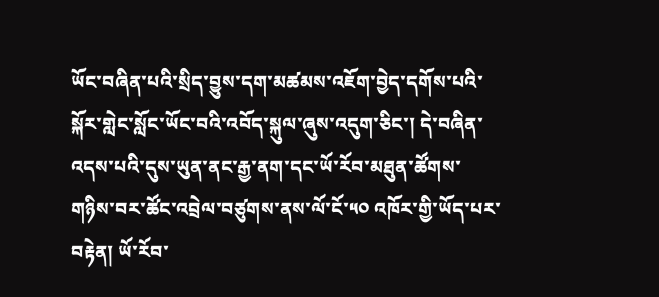ཡོང་བཞིན་པའི་སྲིད་བྱུས་དག་མཚམས་འཇོག་བྱེད་དགོས་པའི་སྐོར་གླེང་སློང་ཡོང་བའི་འབོད་སྐུལ་ཞུས་འདུག་ཅིང་། དེ་བཞིན་འདས་པའི་དུས་ཡུན་ནང་རྒྱ་ནག་དང་ཡོ་རོབ་མཐུན་ཚོགས་གཉིས་བར་ཚོང་འབྲེལ་བཙུགས་ནས་ལོ་ངོ་༥༠ འཁོར་གྱི་ཡོད་པར་བརྟེན། ཡོ་རོབ་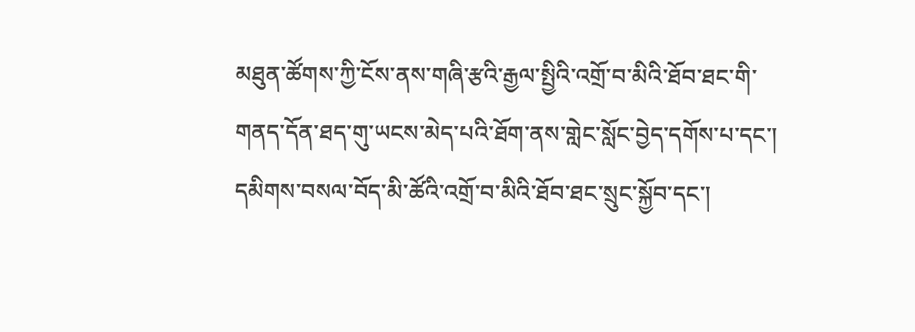མཐུན་ཚོགས་ཀྱི་ངོས་ནས་གཞི་རྩའི་རྒྱལ་སྤྱིའི་འགྲོ་བ་མིའི་ཐོབ་ཐང་གི་གནད་དོན་ཐད་གུ་ཡངས་མེད་པའི་ཐོག་ནས་གླེང་སློང་བྱེད་དགོས་པ་དང་། དམིགས་བསལ་བོད་མི་ཚོའི་འགྲོ་བ་མིའི་ཐོབ་ཐང་སྲུང་སྐྱོབ་དང་།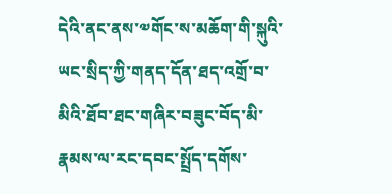དེའི་ནང་ནས་༧གོང་ས་མཆོག་གི་སྐུའི་ཡང་སྲིད་ཀྱི་གནད་དོན་ཐད་འགྲོ་བ་མིའི་ཐོབ་ཐང་གཞིར་བཟུང་བོད་མི་རྣམས་ལ་རང་དབང་སྤྲོད་དགོས་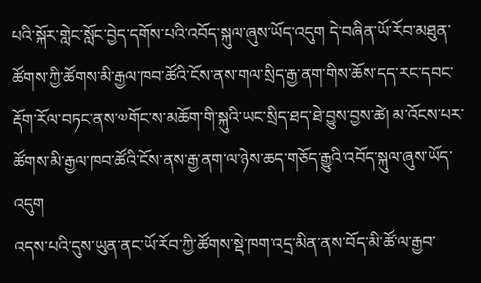པའི་སྐོར་གླེང་སློང་བྱེད་དགོས་པའི་འབོད་སྐུལ་ཞུས་ཡོད་འདུག དེ་བཞིན་ཡོ་རོབ་མཐུན་ཚོགས་ཀྱི་ཚོགས་མི་རྒྱལ་ཁབ་ཚོའི་ངོས་ནས་གལ་སྲིད་རྒྱ་ནག་གིས་ཆོས་དད་རང་དབང་རྡོག་རོལ་བཏང་ནས་༧གོང་ས་མཆོག་གི་སྐུའི་ཡང་སྲིད་ཐད་ཐེ་བྱུས་བྱས་ཚེ། མ་འོངས་པར་ཚོགས་མི་རྒྱལ་ཁབ་ཚོའི་ངོས་ནས་རྒྱ་ནག་ལ་ཉེས་ཆད་གཅོད་རྒྱུའི་འབོད་སྐུལ་ཞུས་ཡོད་འདུག
འདས་པའི་དུས་ཡུན་ནང་ཡོ་རོབ་ཀྱི་ཚོགས་སྡེ་ཁག་འདྲ་མིན་ནས་བོད་མི་ཚོ་ལ་རྒྱབ་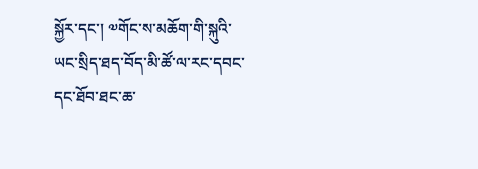སྐྱོར་དང་། ༧གོང་ས་མཆོག་གི་སྐུའི་ཡང་སྲིད་ཐད་བོད་མི་ཚོ་ལ་རང་དབང་དང་ཐོབ་ཐང་ཆ་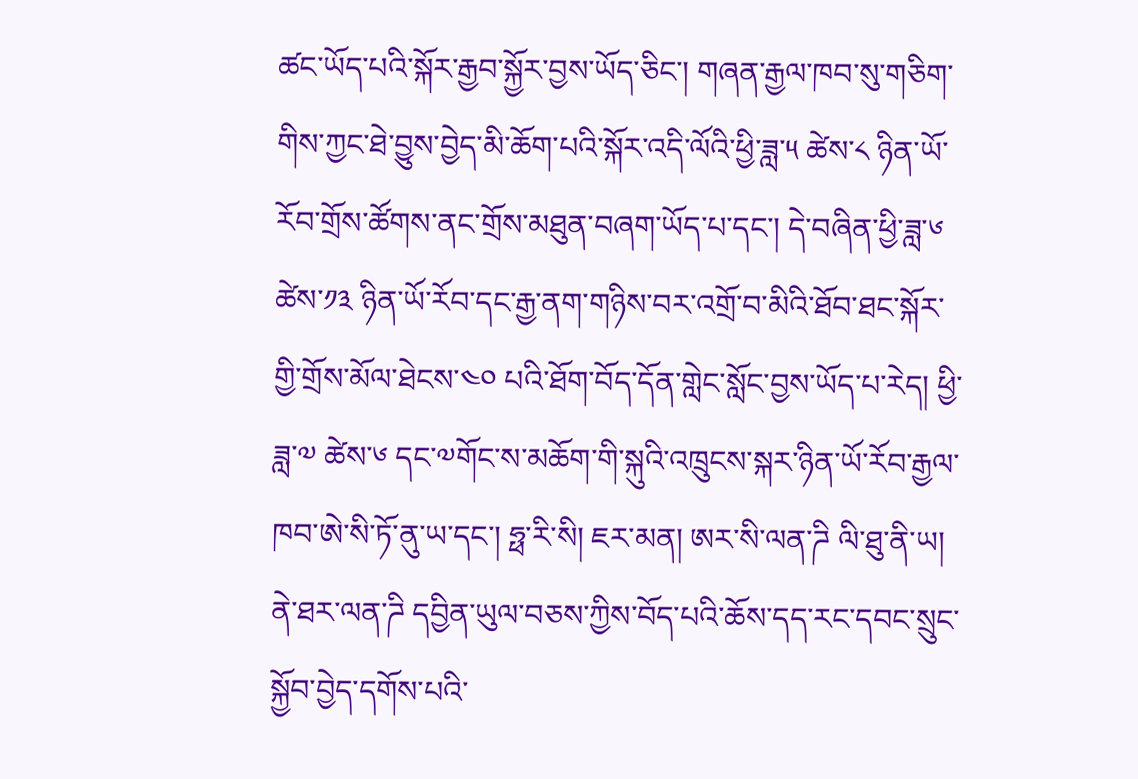ཚང་ཡོད་པའི་སྐོར་རྒྱབ་སྐྱོར་བྱས་ཡོད་ཅིང་། གཞན་རྒྱལ་ཁབ་སུ་གཅིག་གིས་ཀྱང་ཐེ་བྱུས་བྱེད་མི་ཆོག་པའི་སྐོར་འདི་ལོའི་ཕྱི་ཟླ་༥ ཚེས་༨ ཉིན་ཡོ་རོབ་གྲོས་ཚོགས་ནང་གྲོས་མཐུན་བཞག་ཡོད་པ་དང་། དེ་བཞིན་ཕྱི་ཟླ་༦ ཚེས་༡༣ ཉིན་ཡོ་རོབ་དང་རྒྱ་ནག་གཉིས་བར་འགྲོ་བ་མིའི་ཐོབ་ཐང་སྐོར་གྱི་གྲོས་མོལ་ཐེངས་༤༠ པའི་ཐོག་བོད་དོན་གླེང་སློང་བྱས་ཡོད་པ་རེད། ཕྱི་ཟླ་༧ ཚེས་༦ དང་༧གོང་ས་མཆོག་གི་སྐུའི་འཁྲུངས་སྐར་ཉིན་ཡོ་རོབ་རྒྱལ་ཁབ་ཨེ་སི་ཏོ་ནུ་ཡ་དང་། ཧྥ་རི་སི། ཇར་མན། ཨར་སི་ལན་ཌི ལི་ཐུ་ནི་ཡ། ནེ་ཐར་ལན་ཌི དབྱིན་ཡུལ་བཅས་ཀྱིས་བོད་པའི་ཆོས་དད་རང་དབང་སྲུང་སྐྱོབ་བྱེད་དགོས་པའི་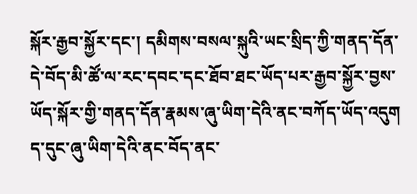སྐོར་རྒྱབ་སྐྱོར་དང་། དམིགས་བསལ་སྐུའི་ཡང་སྲིད་ཀྱི་གནད་དོན་དེ་བོད་མི་ཚོ་ལ་རང་དབང་དང་ཐོབ་ཐང་ཡོད་པར་རྒྱབ་སྐྱོར་བྱས་ཡོད་སྐོར་གྱི་གནད་དོན་རྣམས་ཞུ་ཡིག་དེའི་ནང་བཀོད་ཡོད་འདུག
ད་དུང་ཞུ་ཡིག་དེའི་ནང་བོད་ནང་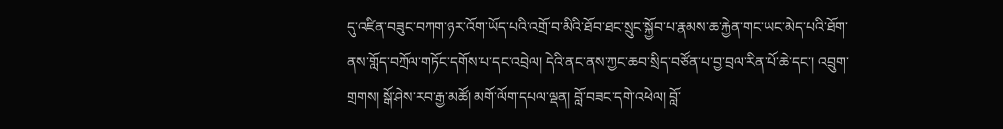དུ་འཛིན་བཟུང་བཀག་ཉར་འོག་ཡོད་པའི་འགྲོ་བ་མིའི་ཐོབ་ཐང་སྲུང་སྐྱོབ་པ་རྣམས་ཆ་རྐྱེན་གང་ཡང་མེད་པའི་ཐོག་ནས་གློད་བཀྲོལ་གཏོང་དགོས་པ་དང་འབྲེལ། དེའི་ནང་ནས་ཀྱང་ཆབ་སྲིད་བཙོན་པ་བྱ་བྲལ་རིན་པོ་ཆེ་དང་། འབྲུག་གྲགས། སྒོ་ཤེས་རབ་རྒྱ་མཚོ། མགོ་ལོག་དཔལ་ལྡན། བློ་བཟང་དགེ་འཕེལ། བློ་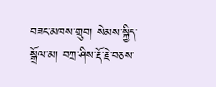བཟང་མཁས་གྲུབ། སེམས་སྐྱིད་སྒྲོལ་མ། བཀྲ་ཤིས་རྡོ་རྗེ་བཅས་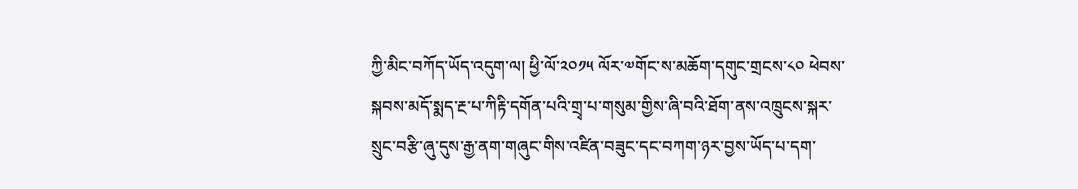ཀྱི་མིང་བཀོད་ཡོད་འདུག་ལ། ཕྱི་ལོ་༢༠༡༥ ལོར་༧གོང་ས་མཆོག་དགུང་གྲངས་༨༠ ཕེབས་སྐབས་མདོ་སྨད་རྔ་པ་ཀིརྟི་དགོན་པའི་གྲྭ་པ་གསུམ་གྱིས་ཞི་བའི་ཐོག་ནས་འཁྲུངས་སྐར་སྲུང་བརྩི་ཞུ་དུས་རྒྱ་ནག་གཞུང་གིས་འཛིན་བཟུང་དང་བཀག་ཉར་བྱས་ཡོད་པ་དག་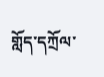གློད་དཀྲོལ་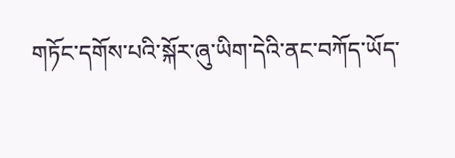གཏོང་དགོས་པའི་སྐོར་ཞུ་ཡིག་དེའི་ནང་བཀོད་ཡོད་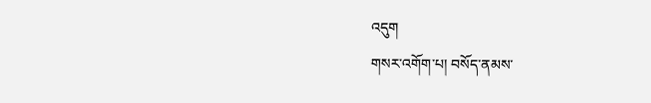འདུག
གསར་འགོག་པ། བསོད་ནམས་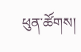ཕུན་ཚོགས།